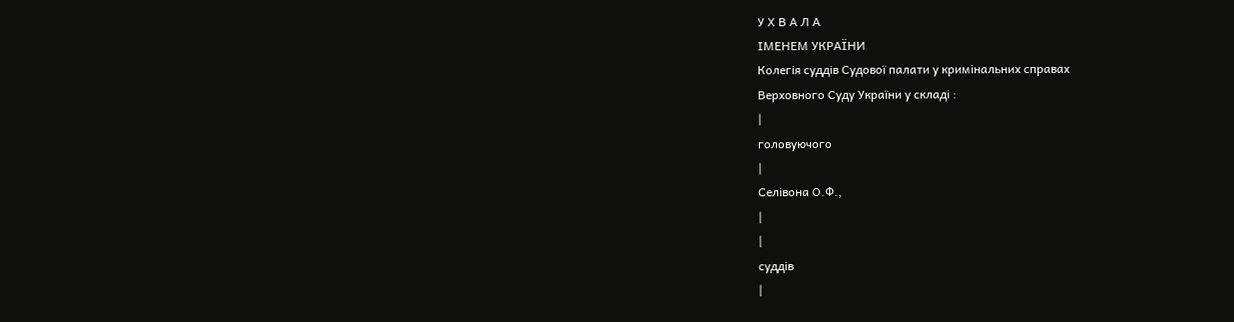У Х В А Л А
ІМЕНЕМ УКРАЇНИ
Колегія суддів Судової палати у кримінальних справах
Верховного Суду України у складі :
|
головуючого
|
Селівона О.Ф.,
|
|
суддів
|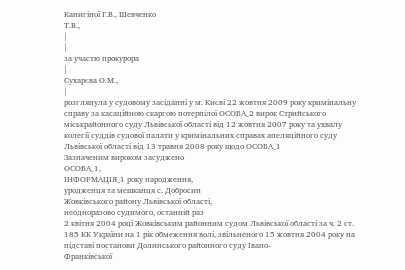Канигіної Г.В., Шевченко
Т.В.,
|
|
за участю прокурора
|
Сухарєва О.М.,
|
розглянула у судовому засіданні у м. Києві 22 жовтня 2009 року кримінальну справу за касаційною скаргою потерпілої ОСОБА_2 вирок Стрийського міськрайонного суду Львівської області від 12 жовтня 2007 року та ухвалу колегії суддів судової палати у кримінальних справах апеляційного суду Львівської області від 13 травня 2008 року щодо ОСОБА_1
Зазначеним вироком засуджено
ОСОБА_1,
ІНФОРМАЦІЯ_1 року народження,
уродженця та мешканця с. Добросин
Жовківського району Львівської області,
неодноразово судимого, останній раз
2 квітня 2004 році Жовківським районним судом Львівської області за ч. 2 ст. 185 КК України на 1 рік обмеження волі, звільненого 15 жовтня 2004 року на підставі постанови Долинського районного суду Івано-
Франківської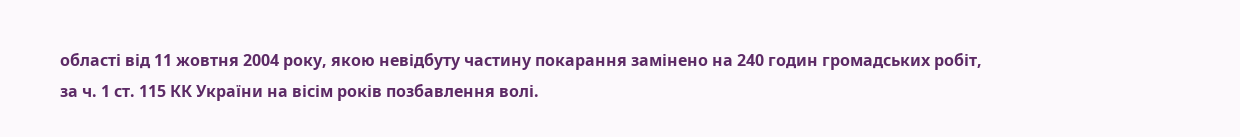області від 11 жовтня 2004 року, якою невідбуту частину покарання замінено на 240 годин громадських робіт,
за ч. 1 ст. 115 КК України на вісім років позбавлення волі.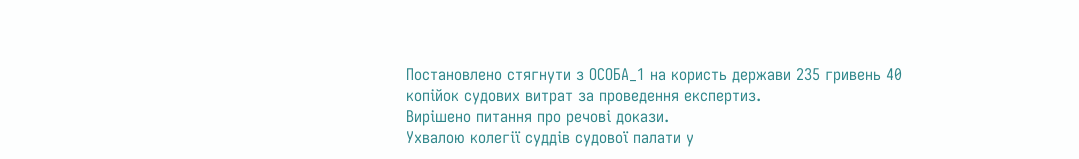Постановлено стягнути з ОСОБА_1 на користь держави 235 гривень 40 копійок судових витрат за проведення експертиз.
Вирішено питання про речові докази.
Ухвалою колегії суддів судової палати у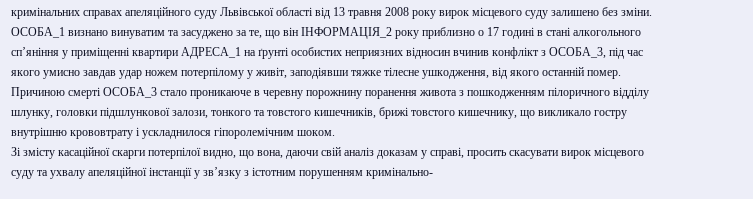кримінальних справах апеляційного суду Львівської області від 13 травня 2008 року вирок місцевого суду залишено без зміни.
ОСОБА_1 визнано винуватим та засуджено за те, що він ІНФОРМАЦІЯ_2 року приблизно о 17 годині в стані алкогольного сп’яніння у приміщенні квартири АДРЕСА_1 на ґрунті особистих неприязних відносин вчинив конфлікт з ОСОБА_3, під час якого умисно завдав удар ножем потерпілому у живіт, заподіявши тяжке тілесне ушкодження, від якого останній помер.
Причиною смерті ОСОБА_3 стало проникаюче в черевну порожнину поранення живота з пошкодженням пілоричного відділу шлунку, головки підшлункової залози, тонкого та товстого кишечників, брижі товстого кишечнику, що викликало гостру внутрішню крововтрату і ускладнилося гіпоролемічним шоком.
Зі змісту касаційної скарги потерпілої видно, що вона, даючи свій аналіз доказам у справі, просить скасувати вирок місцевого суду та ухвалу апеляційної інстанції у зв’язку з істотним порушенням кримінально-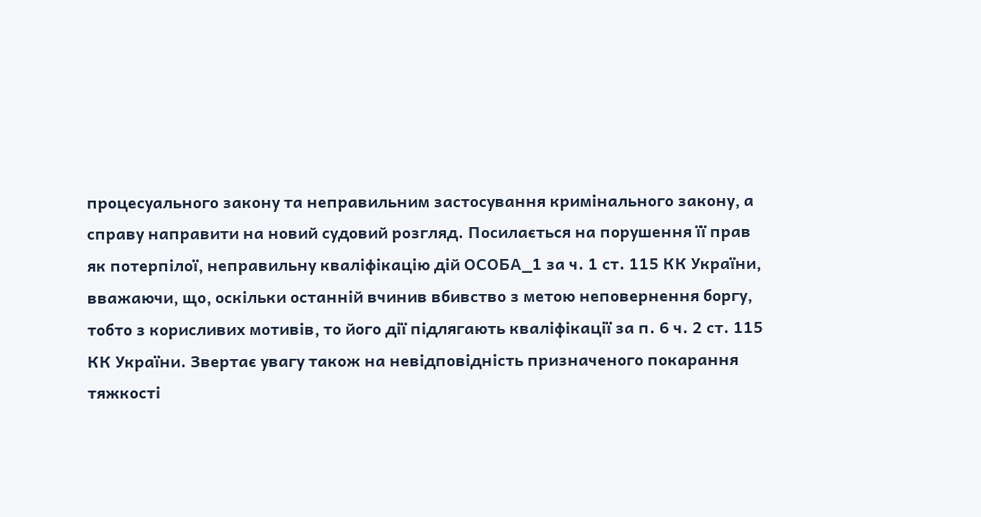процесуального закону та неправильним застосування кримінального закону, а справу направити на новий судовий розгляд. Посилається на порушення її прав як потерпілої, неправильну кваліфікацію дій ОСОБА_1 за ч. 1 ст. 115 КК України, вважаючи, що, оскільки останній вчинив вбивство з метою неповернення боргу, тобто з корисливих мотивів, то його дії підлягають кваліфікації за п. 6 ч. 2 ст. 115 КК України. Звертає увагу також на невідповідність призначеного покарання тяжкості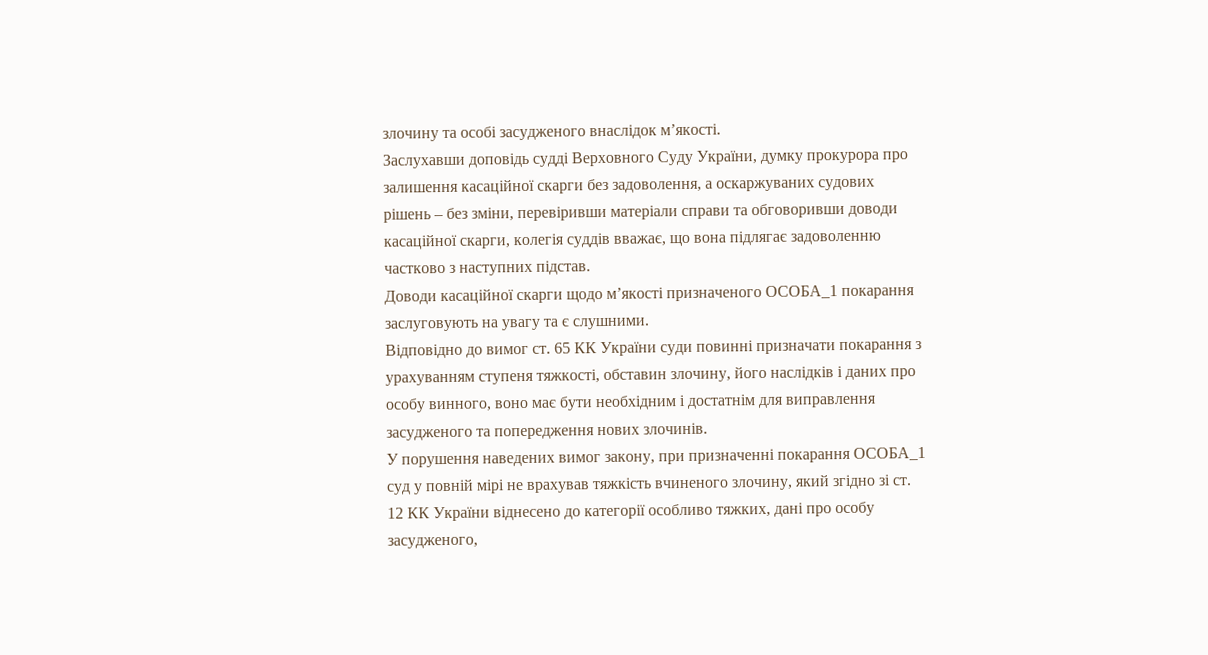злочину та особі засудженого внаслідок м’якості.
Заслухавши доповідь судді Верховного Суду України, думку прокурора про залишення касаційної скарги без задоволення, а оскаржуваних судових рішень – без зміни, перевіривши матеріали справи та обговоривши доводи касаційної скарги, колегія суддів вважає, що вона підлягає задоволенню частково з наступних підстав.
Доводи касаційної скарги щодо м’якості призначеного ОСОБА_1 покарання заслуговують на увагу та є слушними.
Відповідно до вимог ст. 65 КК України суди повинні призначати покарання з урахуванням ступеня тяжкості, обставин злочину, його наслідків і даних про особу винного, воно має бути необхідним і достатнім для виправлення засудженого та попередження нових злочинів.
У порушення наведених вимог закону, при призначенні покарання ОСОБА_1 суд у повній мірі не врахував тяжкість вчиненого злочину, який згідно зі ст. 12 КК України віднесено до категорії особливо тяжких, дані про особу засудженого,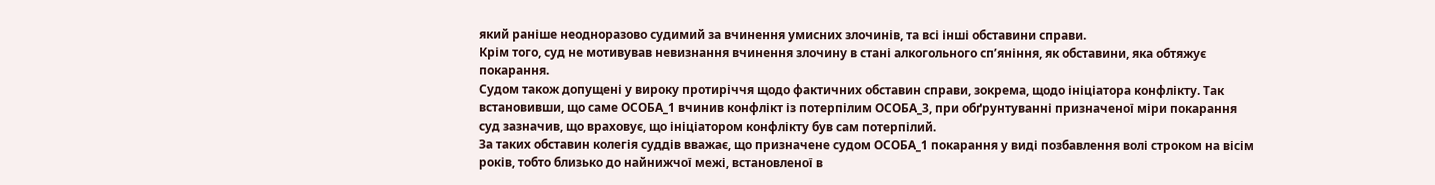який раніше неодноразово судимий за вчинення умисних злочинів, та всі інші обставини справи.
Крім того, суд не мотивував невизнання вчинення злочину в стані алкогольного сп’яніння, як обставини, яка обтяжує покарання.
Судом також допущені у вироку протиріччя щодо фактичних обставин справи, зокрема, щодо ініціатора конфлікту. Так встановивши, що саме ОСОБА_1 вчинив конфлікт із потерпілим ОСОБА_3, при обґрунтуванні призначеної міри покарання суд зазначив, що враховує, що ініціатором конфлікту був сам потерпілий.
За таких обставин колегія суддів вважає, що призначене судом ОСОБА_1 покарання у виді позбавлення волі строком на вісім років, тобто близько до найнижчої межі, встановленої в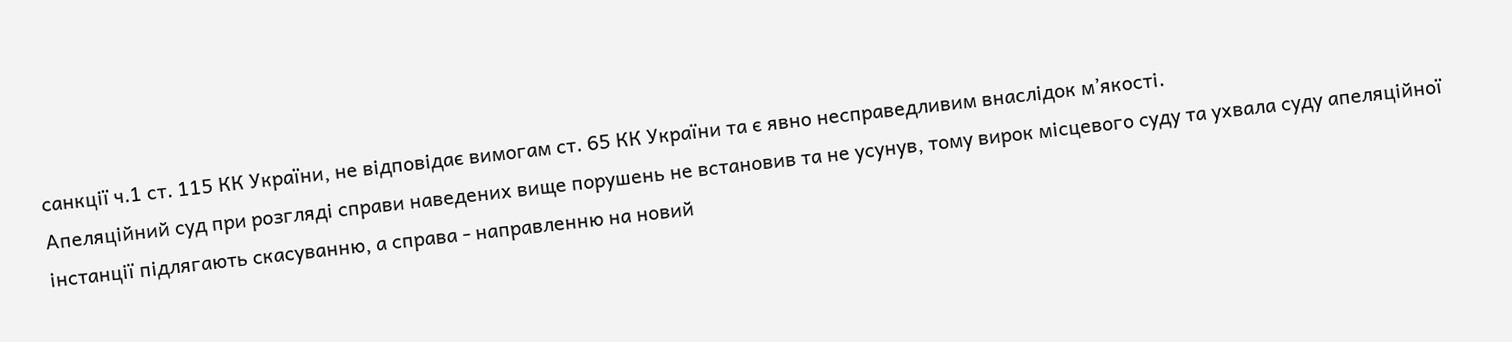санкції ч.1 ст. 115 КК України, не відповідає вимогам ст. 65 КК України та є явно несправедливим внаслідок м’якості.
Апеляційний суд при розгляді справи наведених вище порушень не встановив та не усунув, тому вирок місцевого суду та ухвала суду апеляційної інстанції підлягають скасуванню, а справа - направленню на новий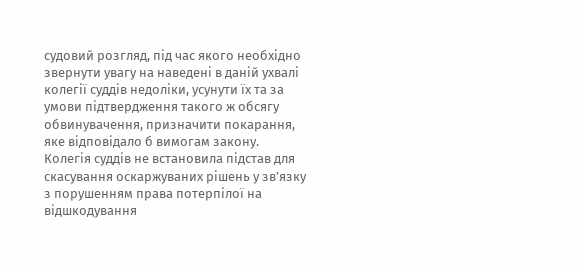судовий розгляд, під час якого необхідно звернути увагу на наведені в даній ухвалі колегії суддів недоліки, усунути їх та за умови підтвердження такого ж обсягу обвинувачення, призначити покарання, яке відповідало б вимогам закону.
Колегія суддів не встановила підстав для скасування оскаржуваних рішень у зв’язку з порушенням права потерпілої на відшкодування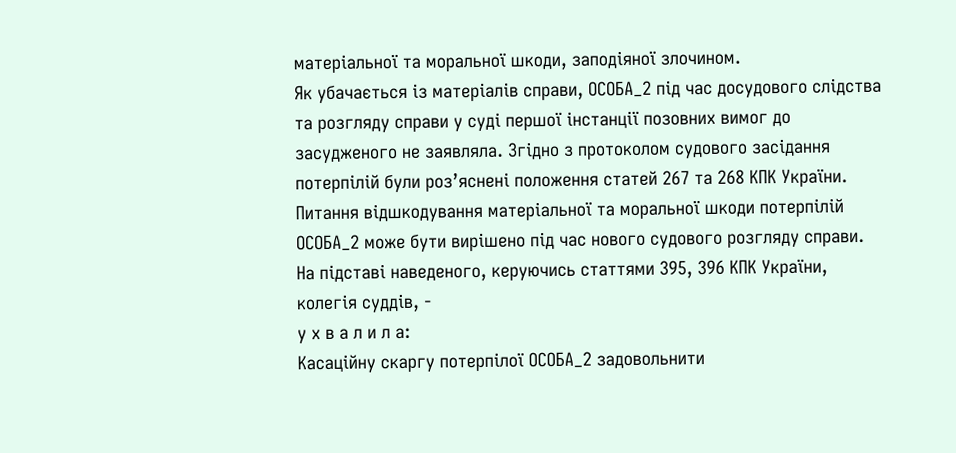матеріальної та моральної шкоди, заподіяної злочином.
Як убачається із матеріалів справи, ОСОБА_2 під час досудового слідства та розгляду справи у суді першої інстанції позовних вимог до засудженого не заявляла. Згідно з протоколом судового засідання потерпілій були роз’яснені положення статей 267 та 268 КПК України.
Питання відшкодування матеріальної та моральної шкоди потерпілій ОСОБА_2 може бути вирішено під час нового судового розгляду справи.
На підставі наведеного, керуючись статтями 395, 396 КПК України, колегія суддів, -
у х в а л и л а:
Касаційну скаргу потерпілої ОСОБА_2 задовольнити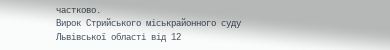частково.
Вирок Стрийського міськрайонного суду Львівської області від 12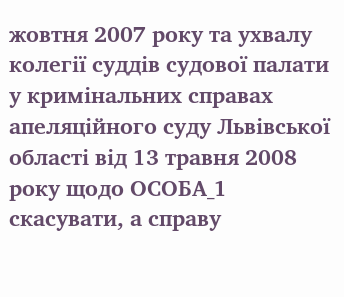жовтня 2007 року та ухвалу колегії суддів судової палати у кримінальних справах апеляційного суду Львівської області від 13 травня 2008 року щодо ОСОБА_1 скасувати, а справу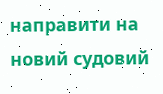направити на новий судовий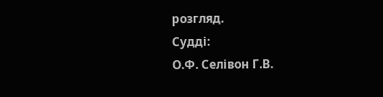розгляд.
Судді:
О.Ф. Селівон Г.В.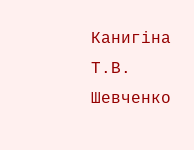Канигіна Т.В. Шевченко